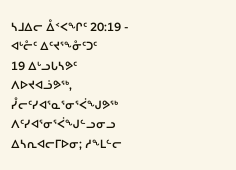ᓴᒧᐃᓕ ᐂᑉᐸᖏᑦ 20:19 - ᐊᒡᓔᑦ ᐃᑦᔪᕐᖕᓁᑦᑐᑦ
19 ᐃᒡᓗᒐᓴᕗᑦ ᐱᐅᔪᐊᓘᕗᖅ, ᓮᓕᑦᓯᐊᕐᓇᕐᓂᕐᐹᖑᕗᖅ ᐱᑦᓯᐊᕐᓂᕐᐹᖑᓪᓗᓂᓗ ᐃᓴᕆᐊᓕᒥᐅᓂ; ᓱᖕᒪᓪᓕ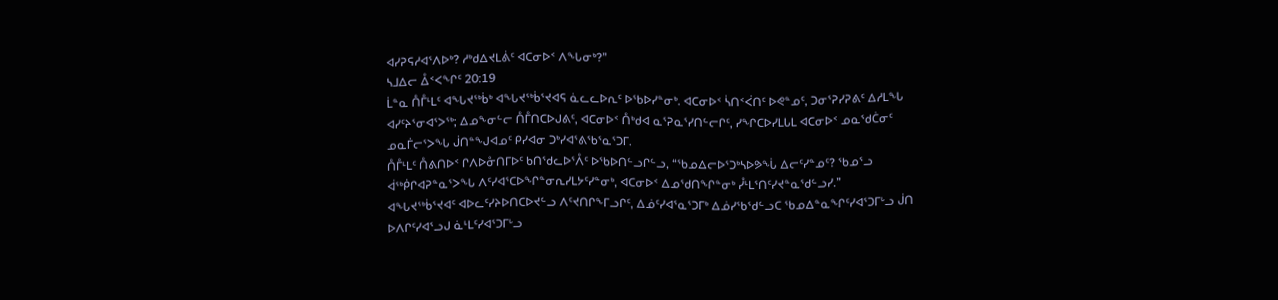ᐊᓯᕈᕋᓱᐊᕐᐱᐅᒃ? ᓱᒃᑯᐃᔪᒪᕖᑦ ᐊᑕᓂᐅᑉ ᐱᖓᓂᒃ?”
ᓴᒧᐃᓕ ᐂᑉᐸᖏᑦ 20:19
ᒫᓐᓇ ᑍᒤᒻᒪᑦ ᐊᖓᔪᖅᑳᒃ ᐊᖓᔪᖅᑳᕐᔪᐊᕋ ᓈᓚᓚᐅᕆᑦ ᐅᖃᐅᓯᓐᓂᒃ. ᐊᑕᓂᐅᑉ ᓵᑎᑉᐹᑎᑦ ᐅᕙᓐᓄᑦ, ᑐᓂᕐᕈᓯᕈᕕᑦ ᐃᓱᒪᖓ ᐊᓯᑦᔨᕐᓂᐊᕐᐳᖅ; ᐃᓄᖕᓂᓪᓕ ᑍᒤᑎᑕᐅᒍᕕᑦ, ᐊᑕᓂᐅᑉ ᑍᒃᑯᐊ ᓇᕐᕈᓇᕐᓯᑎᓪᓕᒋᑦ, ᓯᖏᑕᐅᓯᒪᒐᒪ ᐊᑕᓂᐅᑉ ᓄᓇᖁᑖᓂᑦ ᓄᓇᒦᓕᕐᐳᖓ ᒎᑎᓐᖑᐊᓄᑦ ᑭᓯᐊᓂ ᑐᒃᓯᐊᕐᕕᖃᕐᓇᕐᑐᒥ.
ᑍᒤᒻᒪᑦ ᑍᕕᑎᐅᑉ ᒋᐱᐅᓁᑎᒥᐅᑦ ᑲᑎᖁᓚᐅᕐᐰᑦ ᐅᖃᐅᑎᓪᓗᒋᓪᓗ, “ᖃᓄᐃᓕᐅᕐᑐᒃᓴᐅᕗᖔ ᐃᓕᑦᓯᓐᓄᑦ? ᖃᓄᕐᓗ ᐋᖅᑮᒋᐊᕈᓐᓇᕐᐳᖓ ᐱᑦᓯᐊᕐᑕᐅᖏᓐᓂᕆᓯᒪᔭᑦᓯᓐᓂᒃ, ᐊᑕᓂᐅᑉ ᐃᓄᖁᑎᖏᓐᓂᒃ ᓮᒻᒪᕐᑎᑦᓯᔪᓐᓇᖁᓪᓗᓯ.”
ᐊᖓᔪᖅᑳᕐᔪᐊᑦ ᐊᐅᓚᑦᓯᔨᐅᑎᑕᐅᔪᓪᓗ ᐱᑦᔪᑎᒋᖕᒥᓗᒋᑦ, ᐃᓅᑦᓯᐊᕐᓇᕐᑐᒥᒃ ᐃᓅᓯᖃᖁᓪᓗᑕ ᖃᓄᐃᓐᓇᖏᑦᓯᐊᕐᑐᒥᒡᓗ ᒎᑎ ᐅᐱᒋᑦᓯᐊᕐᓗᒍ ᓈᒻᒪᑦᓯᐊᕐᑐᒥᒡᓗ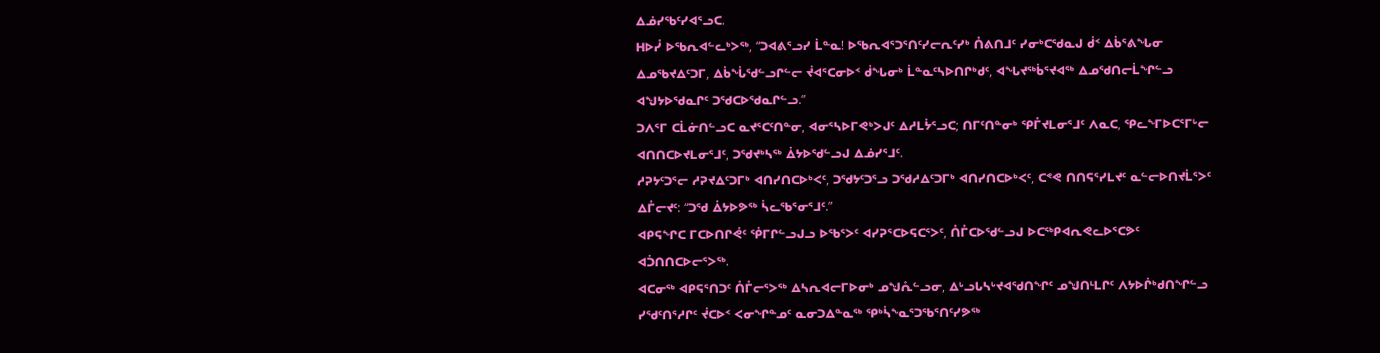ᐃᓅᓯᖃᑦᓯᐊᕐᓗᑕ.
ᕼᐅᓮ ᐅᖃᕆᐊᓪᓚᒃᐳᖅ, “ᑐᐊᕕᕐᓗᓯ ᒫᓐᓇ! ᐅᖃᕆᐊᕐᑐᕐᑎᑦᓯᓕᕆᑦᓯᒃ ᑍᕕᑎᒧᑦ ᓯᓂᒃᑕᖁᓇᒍ ᑰᑉ ᐃᑳᕐᕕᖓᓂ ᐃᓄᖃᔪᐃᑦᑐᒥ, ᐃᑳᖔᖁᓪᓗᒋᓪᓕ ᔫᐊᕐᑕᓂᐅᑉ ᑰᖓᓂᒃ ᒫᓐᓇᑦᓴᐅᑎᒋᒃᑯᑦ, ᐊᖓᔪᖅᑳᕐᔪᐊᖅ ᐃᓄᖁᑎᓕᒫᖏᓪᓗ ᐊᖑᔭᐅᖁᓇᒋᑦ ᑐᖁᑕᐅᖁᓇᒋᓪᓗ.”
ᑐᐱᕐᒥ ᑕᒫᓃᑎᓪᓗᑕ ᓇᔪᕐᑕᑦᑎᓐᓂ, ᐊᓂᕐᓴᐅᒥᕙᒃᐳᒍᑦ ᐃᓱᒪᔮᕐᓗᑕ; ᑎᒥᑦᑎᓐᓂᒃ ᕿᒤᔪᒪᓂᕐᒧᑦ ᐱᓇᑕ, ᕿᓚᖕᒥᐅᑕᕐᒥᒡᓕ ᐊᑎᑎᑕᐅᔪᒪᓂᕐᒧᑦ, ᑐᖁᔪᒃᓴᖅ ᐄᔭᐅᖁᓪᓗᒍ ᐃᓅᓯᕐᒧᑦ.
ᓱᕈᔭᑦᑐᕐᓕ ᓱᕈᔪᐃᑦᑐᒥᒃ ᐊᑎᓯᑎᑕᐅᒃᐸᑦ, ᑐᖁᔭᑦᑐᕐᓗ ᑐᖁᓱᐃᑦᑐᒥᒃ ᐊᑎᓯᑎᑕᐅᒃᐸᑦ, ᑕᕝᕙ ᑎᑎᕋᕐᓯᒪᔪᑦ ᓇᓪᓕᐅᑎᔪᒫᕐᐳᑦ ᐃᒤᓕᔪᑦ: “ᑐᖁ ᐄᔭᐅᕗᖅ ᓵᓚᖃᕐᓂᕐᒧᑦ.”
ᐊᑭᕋᖏᑕ ᒥᑕᐅᑎᒋᕚᑦ ᖀᒥᒋᓪᓗᒍᓗ ᐅᖃᕐᐳᑦ ᐊᓯᕈᕐᑕᐅᕋᑕᕐᐳᑦ, ᑍᒤᑕᐅᖁᓪᓗᒍ ᐅᑕᖅᑭᐊᕆᕙᓚᐅᕐᑕᕗᑦ ᐊᑑᑎᑎᑕᐅᓕᕐᐳᖅ.
ᐊᑕᓂᖅ ᐊᑭᕋᕐᑎᑐᑦ ᑍᒤᓕᕐᐳᖅ ᐃᓴᕆᐊᓕᒥᐅᓂᒃ ᓄᖑᕅᓪᓗᓂ, ᐃᒡᓗᒐᓴᒡᔪᐊᖁᑎᖏᑦ ᓄᖑᑎᒻᒪᒋᑦ ᐱᔭᐅᒌᒃᑯᑎᖏᓪᓗ ᓯᖁᑦᑎᕐᓱᒋᑦ ᔫᑕᐅᑉ ᐸᓂᖏᓐᓄᑦ ᓇᓂᑐᐃᓐᓇᖅ ᕿᒃᓵᖕᓇᕐᑐᖃᕐᑎᑦᓯᕗᖅ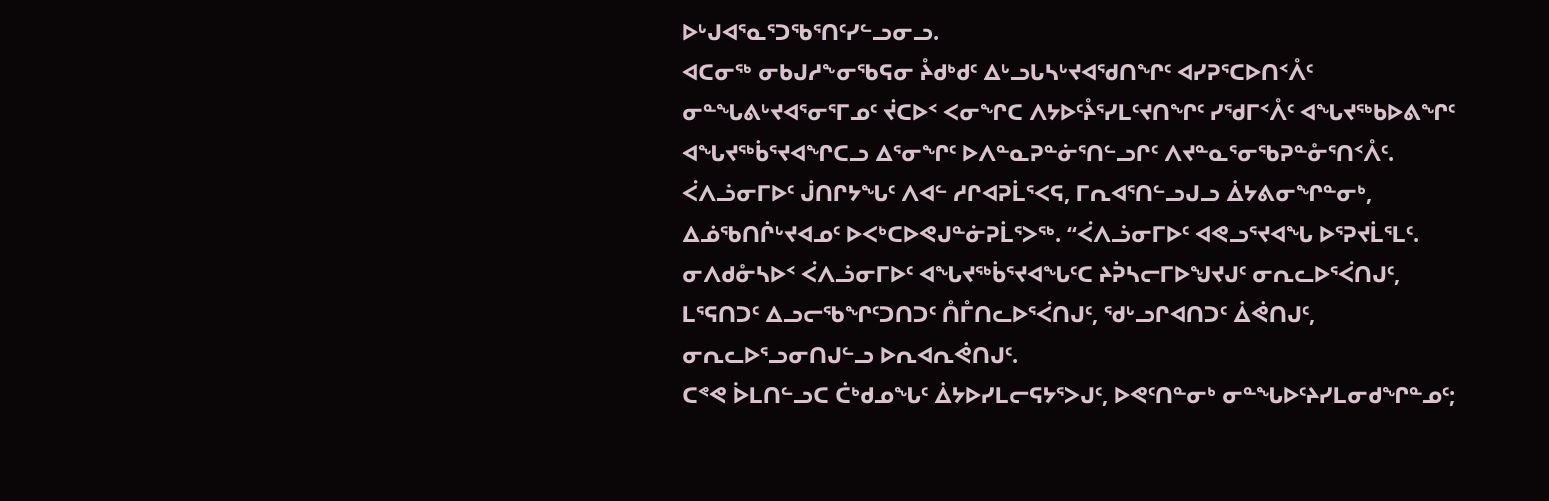ᐅᒡᒍᐊᕐᓇᕐᑐᖃᕐᑎᑦᓯᓪᓗᓂᓗ.
ᐊᑕᓂᖅ ᓂᑲᒍᓱᖕᓂᖃᕋᓂ ᔧᑯᒃᑯᑦ ᐃᒡᓗᒐᓴᒡᔪᐊᖁᑎᖏᑦ ᐊᓯᕈᕐᑕᐅᑎᑉᐰᑦ ᓂᓐᖓᕕᒡᔪᐊᕐᓂᕐᒥᓄᑦ ᔫᑕᐅᑉ ᐸᓂᖏᑕ ᐱᔭᐅᑦᔧᕐᓯᒪᑦᔪᑎᖏᑦ ᓯᖁᒥᑉᐰᑦ ᐊᖓᔪᖅᑲᐅᕕᖏᑦ ᐊᖓᔪᖅᑳᕐᔪᐊᖏᑕᓗ ᐃᕐᓂᖏᑦ ᐅᐱᓐᓇᕈᓐᓃᕐᑎᓪᓗᒋᑦ ᐱᔪᓐᓇᕐᓂᖃᕈᓐᓁᕐᑎᑉᐰᑦ.
ᐹᐱᓘᓂᒥᐅᑦ ᒎᑎᒋᔭᖓᑦ ᐱᐊᓪ ᓱᒋᐊᕈᒫᕐᐸᕋ, ᒥᕆᐊᕐᑎᓪᓗᒍᓗ ᐄᔭᕕᓂᖏᓐᓂᒃ, ᐃᓅᖃᑎᒌᒡᔪᐊᓄᑦ ᐅᐸᒃᑕᐅᕙᒍᓐᓃᕈᒫᕐᐳᖅ. “ᐹᐱᓘᓂᒥᐅᑦ ᐊᕙᓗᕐᔪᐊᖓ ᐅᕐᕈᔪᒫᕐᒪᑦ.
ᓂᐱᑯᓁᓴᐅᑉ ᐹᐱᓘᓂᒥᐅᑦ ᐊᖓᔪᖅᑳᕐᔪᐊᖓᑦᑕ ᔨᕉᓴᓕᒥᐅᖑᔪᒍᑦ ᓂᕆᓚᐅᕐᐹᑎᒍᑦ, ᒪᕐᕋᑎᑐᑦ ᐃᓗᓕᖃᖏᑦᑐᑎᑐᑦ ᑍᒤᑎᓚᐅᕐᐹᑎᒍᑦ, ᖁᒡᓗᒋᐊᑎᑐᑦ ᐄᕚᑎᒍᑦ, ᓂᕆᓚᐅᕐᓗᓂᑎᒍᓪᓗ ᐅᕆᐊᕆᕚᑎᒍᑦ.
ᑕᕝᕙ ᐆᒪᑎᓪᓗᑕ ᑖᒃᑯᓄᖓᑦ ᐄᔭᐅᓯᒪᓕᕋᔭᕐᐳᒍᑦ, ᐅᕙᑦᑎᓐᓂᒃ ᓂᓐᖓᐅᑦᔨᓯᒪᓂᑯᖏᓐᓄᑦ;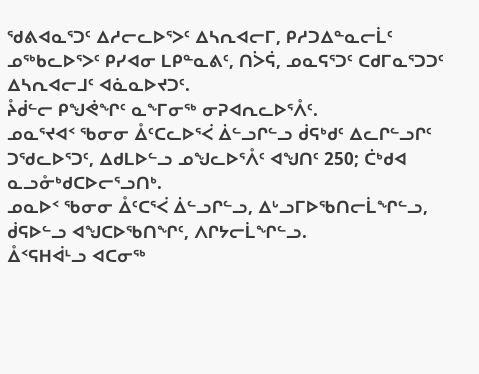ᖁᕕᐊᓇᕐᑐᑦ ᐃᓱᓕᓚᐅᕐᐳᑦ ᐃᓴᕆᐊᓕᒥ, ᑭᓱᑐᐃᓐᓇᓕᒫᑦ ᓄᖅᑲᓚᐅᕐᐳᑦ ᑭᓯᐊᓂ ᒪᑭᓐᓇᕕᑦ, ᑎᐴᕌ, ᓄᓇᕋᕐᑐᑦ ᑕᑯᒥᓇᕐᑐᑐᑦ ᐃᓴᕆᐊᓕᒧᑦ ᐊᓈᓇᐅᔪᑐᑦ.
ᔧᑰᓪᓕ ᑭᖑᕚᖏᑦ ᓇᖕᒥᓂᖅ ᓂᕈᐊᕆᓚᐅᕐᐰᑦ.
ᓄᓇᕐᔪᐊᑉ ᖃᓂᓂ ᐂᑦᑕᓚᐅᕐᐹ ᐄᓪᓗᒋᓪᓗ ᑰᕋᒃᑯᑦ ᐃᓚᒋᓪᓗᒋᑦ ᑐᖁᓚᐅᕐᑐᑦ, ᐃᑯᒪᐅᓪᓗ ᓄᖑᓚᐅᕐᐰᑦ ᐊᖑᑎᑦ 250; ᑖᒃᑯᐊ ᓇᓗᓁᒃᑯᑕᐅᓕᕐᓗᑎᒃ.
ᓄᓇᐅᑉ ᖃᓂᓂ ᐂᑦᑕᕐᐹ ᐄᓪᓗᒋᓪᓗ, ᐃᒡᓗᒥᐅᖃᑎᓕᒫᖏᓪᓗ, ᑰᕋᐅᓪᓗ ᐊᖑᑕᐅᖃᑎᖏᑦ, ᐱᒋᔭᓕᒫᖏᓪᓗ.
ᐂᑉᕋᕼᐋᒻᓗ ᐊᑕᓂᖅ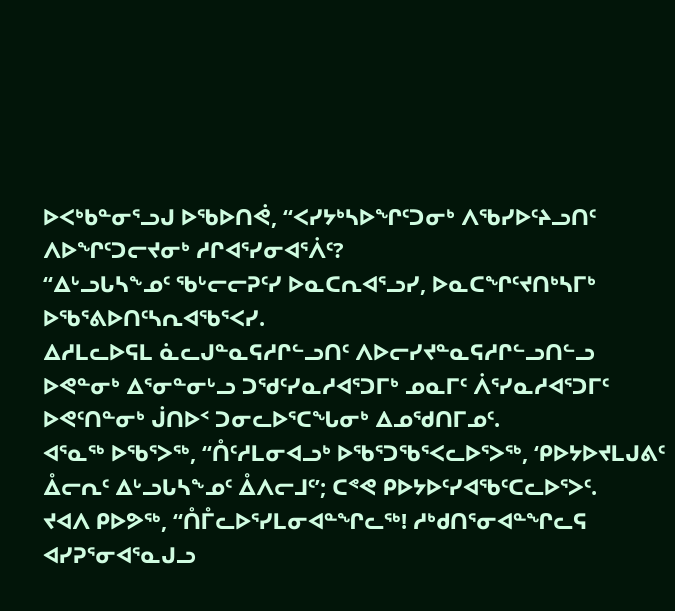ᐅᐸᒃᑲᓐᓂᕐᓗᒍ ᐅᖃᐅᑎᕚ, “ᐸᓯᔭᒃᓴᐅᖏᑦᑐᓂᒃ ᐱᖃᓯᐅᑦᔨᓗᑎᑦ ᐱᐅᖏᑦᑐᓕᔪᓂᒃ ᓱᒋᐊᕐᓯᓂᐊᕐᐲᑦ?
“ᐃᒡᓗᒐᓴᖕᓄᑦ ᖃᒡᓕᓕᕈᑦᓯ ᐅᓇᑕᕆᐊᕐᓗᓯ, ᐅᓇᑕᖏᑦᔪᑎᒃᓴᒥᒃ ᐅᖃᕐᕕᐅᑎᑦᓴᕆᐊᖃᕐᐸᓯ.
ᐃᓱᒪᓚᐅᕋᒪ ᓈᓚᒍᓐᓇᕋᓱᒋᓪᓗᑎᑦ ᐱᐅᓕᓯᔪᓐᓇᕋᓱᒋᓪᓗᑎᓪᓗ ᐅᕙᓐᓂᒃ ᐃᕐᓂᓐᓂᒡᓗ ᑐᖁᑦᓯᓇᓱᐊᕐᑐᒥᒃ ᓄᓇᒥᑦ ᐲᕐᓯᓇᓱᐊᕐᑐᒥᑦ ᐅᕙᑦᑎᓐᓂᒃ ᒎᑎᐅᑉ ᑐᓂᓚᐅᕐᑕᖓᓂᒃ ᐃᓄᖁᑎᒥᓄᑦ.
ᐊᕐᓇᖅ ᐅᖃᕐᐳᖅ, “ᑍᑦᓱᒪᓂᐊᓗᒃ ᐅᖃᕐᑐᖃᕐᐸᓚᐅᕐᐳᖅ, ‘ᑭᐅᔭᐅᔪᒪᒍᕕᑦ ᐂᓕᕆᑦ ᐃᒡᓗᒐᓴᖕᓄᑦ ᐂᐱᓕᒧᑦ’; ᑕᕝᕙ ᑭᐅᔭᐅᑦᓯᐊᖃᑦᑕᓚᐅᕐᐳᑦ.
ᔪᐊᐱ ᑭᐅᕗᖅ, “ᑍᒤᓚᐅᕐᓯᒪᓂᐊᓐᖏᓚᖅ! ᓱᒃᑯᑎᕐᓂᐊᓐᖏᓚᕋ ᐊᓯᕈᕐᓂᐊᕐᓇᒍᓗ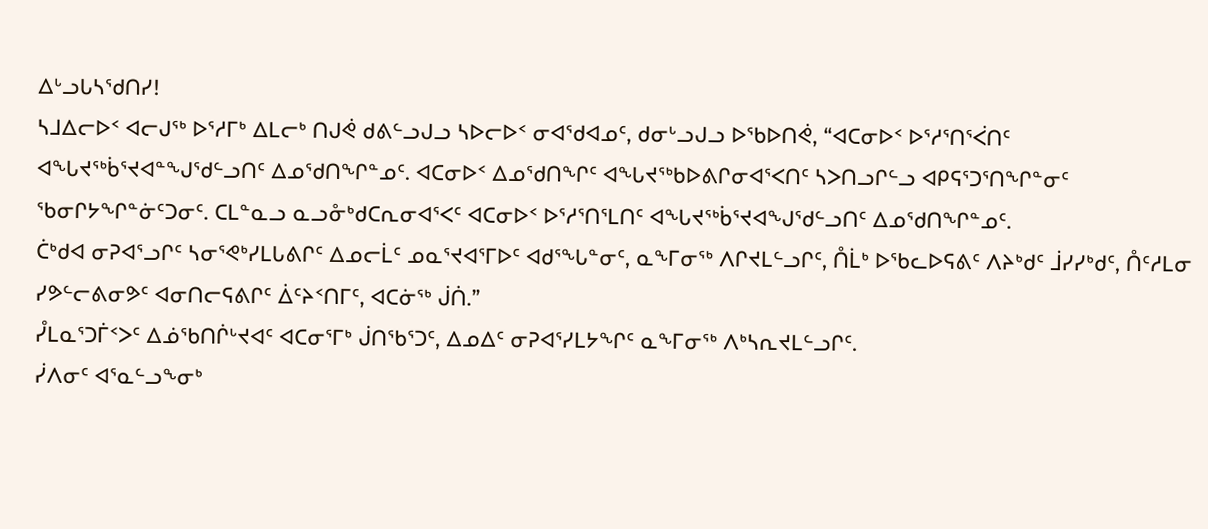ᐃᒡᓗᒐᓴᖁᑎᓯ!
ᓴᒧᐃᓕᐅᑉ ᐊᓕᒍᖅ ᐅᕐᓱᒥᒃ ᐃᒪᓕᒃ ᑎᒍᕚ ᑯᕕᓪᓗᒍᓗ ᓴᐅᓕᐅᑉ ᓂᐊᖁᐊᓄᑦ, ᑯᓂᒡᓗᒍᓗ ᐅᖃᐅᑎᕚ, “ᐊᑕᓂᐅᑉ ᐅᕐᓱᕐᑎᕐᐹᑎᑦ ᐊᖓᔪᖅᑳᕐᔪᐊᓐᖑᖁᓪᓗᑎᑦ ᐃᓄᖁᑎᖏᓐᓄᑦ. ᐊᑕᓂᐅᑉ ᐃᓄᖁᑎᖏᑦ ᐊᖓᔪᖅᑲᐅᕕᒋᓂᐊᕐᐸᑎᑦ ᓴᐳᑎᓗᒋᓪᓗ ᐊᑭᕋᕐᑐᕐᑎᖏᓐᓂᑦ ᖃᓂᒋᔭᖏᓐᓃᑦᑐᓂᑦ. ᑕᒪᓐᓇᓗ ᓇᓗᓁᒃᑯᑕᕆᓂᐊᕐᐸᑦ ᐊᑕᓂᐅᑉ ᐅᕐᓱᕐᑎᕐᒪᑎᑦ ᐊᖓᔪᖅᑳᕐᔪᐊᖑᖁᓪᓗᑎᑦ ᐃᓄᖁᑎᖏᓐᓄᑦ.
ᑖᒃᑯᐊ ᓂᕈᐊᕐᓗᒋᑦ ᓴᓂᕐᕙᒃᓯᒪᒐᕕᒋᑦ ᐃᓄᓕᒫᑦ ᓄᓇᕐᔪᐊᕐᒥᐅᑦ ᐊᑯᕐᖓᓐᓂᑦ, ᓇᖕᒥᓂᖅ ᐱᒋᔪᒪᓪᓗᒋᑦ, ᑍᒫᒃ ᐅᖃᓚᐅᕋᕕᑦ ᐱᔨᒃᑯᑦ ᒨᓯᓯᒃᑯᑦ, ᑍᑦᓱᒪᓂ ᓯᕗᓪᓕᕕᓂᕗᑦ ᐊᓂᑎᓕᕋᕕᒋᑦ ᐄᑦᔨᑉᑎᒥᑦ, ᐊᑕᓃᖅ ᒎᑏ.”
ᓮᒪᓇᕐᑐᒦᑉᐳᑦ ᐃᓅᖃᑎᒌᒡᔪᐊᑦ ᐊᑕᓂᕐᒥᒃ ᒎᑎᖃᕐᑐᑦ, ᐃᓄᐃᑦ ᓂᕈᐊᕐᓯᒪᔭᖏᑦ ᓇᖕᒥᓂᖅ ᐱᒃᓴᕆᔪᒪᓪᓗᒋᑦ.
ᓰᐱᓂᑦ ᐊᕐᓇᓪᓗᖕᓂᒃ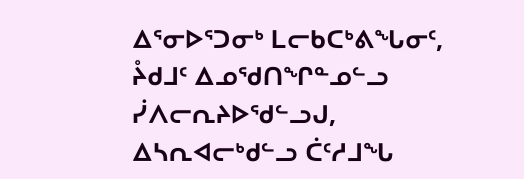ᐃᕐᓂᐅᕐᑐᓂᒃ ᒪᓕᑲᑕᒃᕕᖓᓂᑦ, ᔧᑯᒧᑦ ᐃᓄᖁᑎᖏᓐᓄᓪᓗ ᓰᐱᓕᕆᔨᐅᖁᓪᓗᒍ, ᐃᓴᕆᐊᓕᒃᑯᓪᓗ ᑖᑦᓱᒧᖓ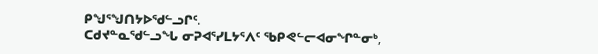ᑭᖑᕐᖑᑎᔭᐅᖁᓪᓗᒋᑦ.
ᑕᑯᔪᓐᓇᖁᓪᓗᖓ ᓂᕈᐊᕐᓯᒪᔭᕐᐱᑦ ᖃᑭᕙᓪᓕᐊᓂᖏᓐᓂᒃ,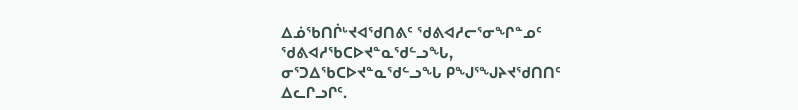ᐃᓅᖃᑎᒌᒡᔪᐊᖁᑎᕕᑦ ᖁᕕᐊᓱᓕᕐᓂᖏᓐᓄᑦ ᖁᕕᐊᓱᖃᑕᐅᔪᓐᓇᖁᓪᓗᖓ, ᓂᕐᑐᐃᖃᑕᐅᔪᓐᓇᖁᓪᓗᖓ ᑭᖑᕐᖑᔨᔪᖁᑎᑎᑦ ᐃᓚᒋᓗᒋᑦ.